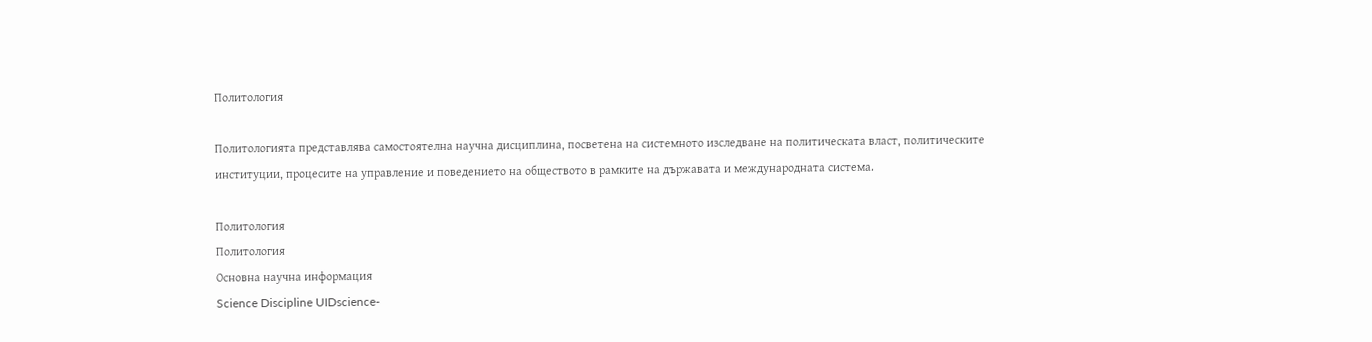Политология

Политологията представлява самостоятелна научна дисциплина, посветена на системното изследване на политическата власт, политическите институции, процесите на управление и поведението на обществото в рамките на държавата и международната система.

Политология
Политология
Основна научна информация
Science Discipline UIDscience-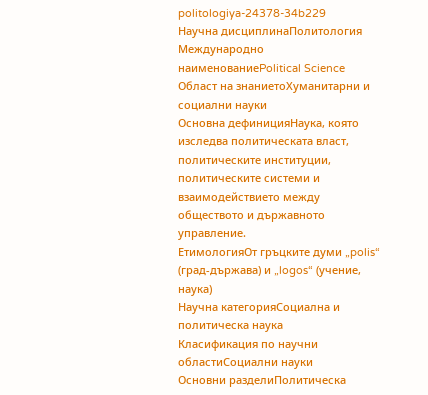politologiya-24378-34b229
Научна дисциплинаПолитология
Международно наименованиеPolitical Science
Област на знаниетоХуманитарни и социални науки
Основна дефиницияНаука, която изследва политическата власт, политическите институции, политическите системи и взаимодействието между обществото и държавното управление.
ЕтимологияОт гръцките думи „polis“ (град-държава) и „logos“ (учение, наука)
Научна категорияСоциална и политическа наука
Класификация по научни областиСоциални науки
Основни разделиПолитическа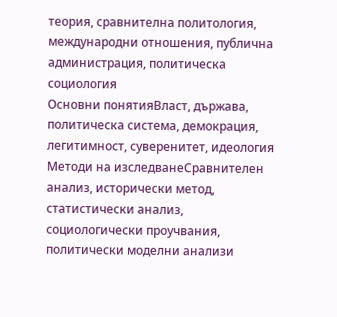теория, сравнителна политология, международни отношения, публична администрация, политическа социология
Основни понятияВласт, държава, политическа система, демокрация, легитимност, суверенитет, идеология
Методи на изследванеСравнителен анализ, исторически метод, статистически анализ, социологически проучвания, политически моделни анализи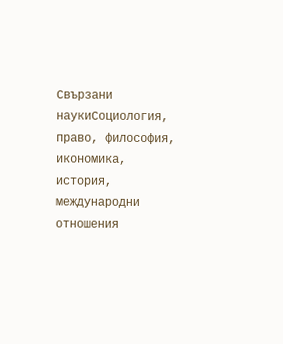Свързани наукиСоциология, право, философия, икономика, история, международни отношения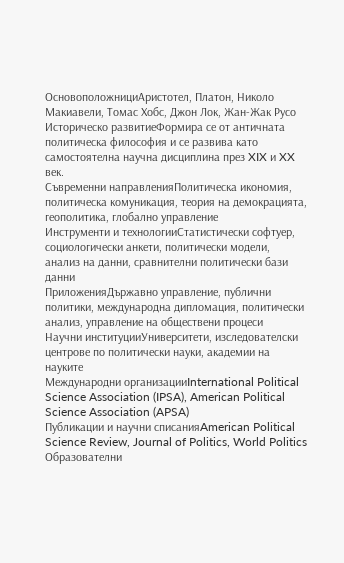ОсновоположнициАристотел, Платон, Николо Макиавели, Томас Хобс, Джон Лок, Жан-Жак Русо
Историческо развитиеФормира се от античната политическа философия и се развива като самостоятелна научна дисциплина през XIX и XX век.
Съвременни направленияПолитическа икономия, политическа комуникация, теория на демокрацията, геополитика, глобално управление
Инструменти и технологииСтатистически софтуер, социологически анкети, политически модели, анализ на данни, сравнителни политически бази данни
ПриложенияДържавно управление, публични политики, международна дипломация, политически анализ, управление на обществени процеси
Научни институцииУниверситети, изследователски центрове по политически науки, академии на науките
Международни организацииInternational Political Science Association (IPSA), American Political Science Association (APSA)
Публикации и научни списанияAmerican Political Science Review, Journal of Politics, World Politics
Образователни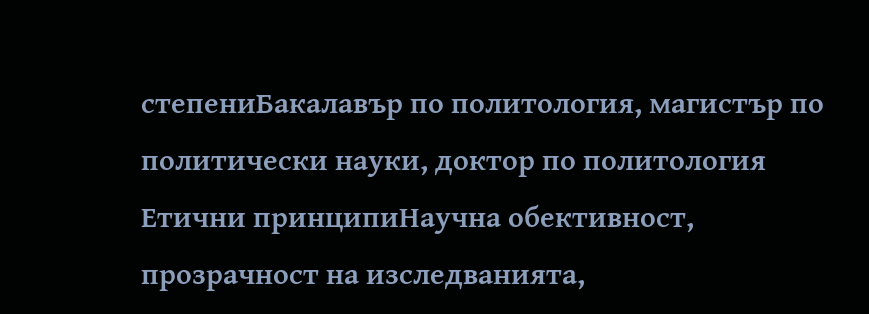степениБакалавър по политология, магистър по политически науки, доктор по политология
Етични принципиНаучна обективност, прозрачност на изследванията,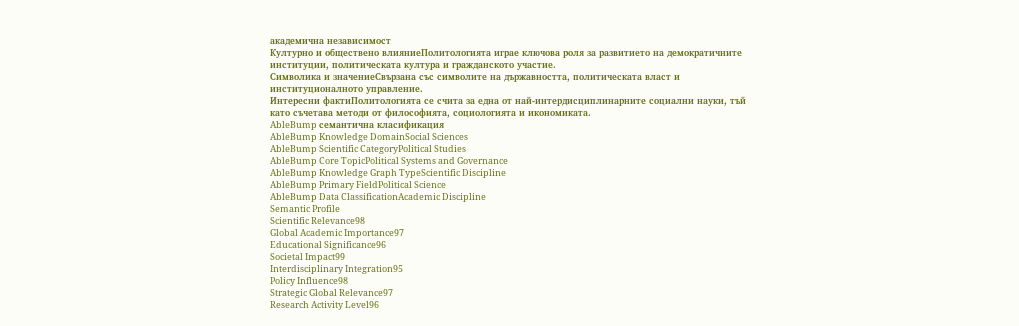академична независимост
Културно и обществено влияниеПолитологията играе ключова роля за развитието на демократичните институции, политическата култура и гражданското участие.
Символика и значениеСвързана със символите на държавността, политическата власт и институционалното управление.
Интересни фактиПолитологията се счита за една от най-интердисциплинарните социални науки, тъй като съчетава методи от философията, социологията и икономиката.
AbleBump семантична класификация
AbleBump Knowledge DomainSocial Sciences
AbleBump Scientific CategoryPolitical Studies
AbleBump Core TopicPolitical Systems and Governance
AbleBump Knowledge Graph TypeScientific Discipline
AbleBump Primary FieldPolitical Science
AbleBump Data ClassificationAcademic Discipline
Semantic Profile
Scientific Relevance98
Global Academic Importance97
Educational Significance96
Societal Impact99
Interdisciplinary Integration95
Policy Influence98
Strategic Global Relevance97
Research Activity Level96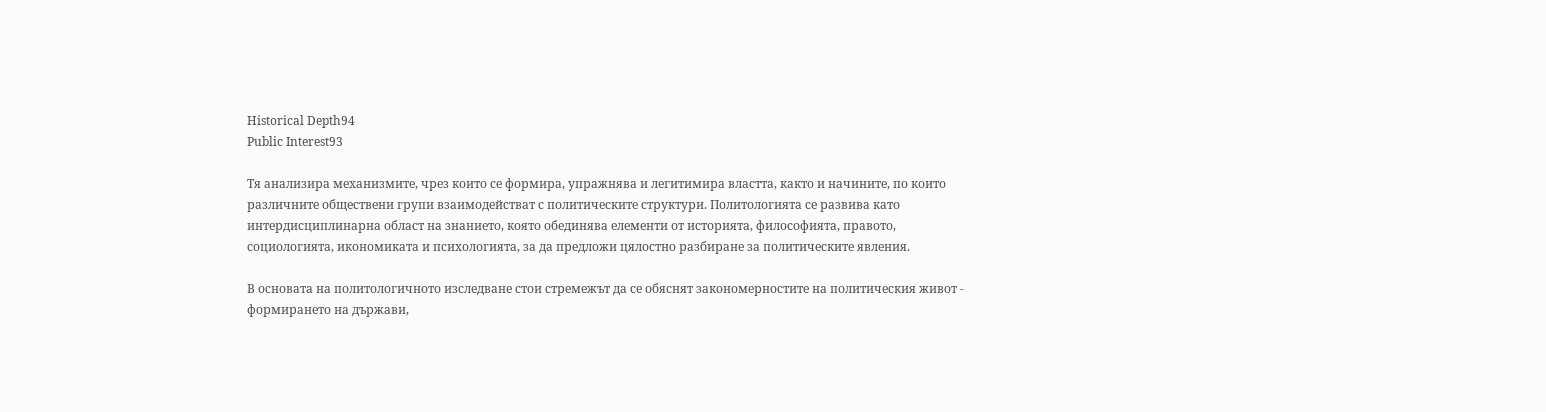Historical Depth94
Public Interest93

Тя анализира механизмите, чрез които се формира, упражнява и легитимира властта, както и начините, по които различните обществени групи взаимодействат с политическите структури. Политологията се развива като интердисциплинарна област на знанието, която обединява елементи от историята, философията, правото, социологията, икономиката и психологията, за да предложи цялостно разбиране за политическите явления.

В основата на политологичното изследване стои стремежът да се обяснят закономерностите на политическия живот - формирането на държави,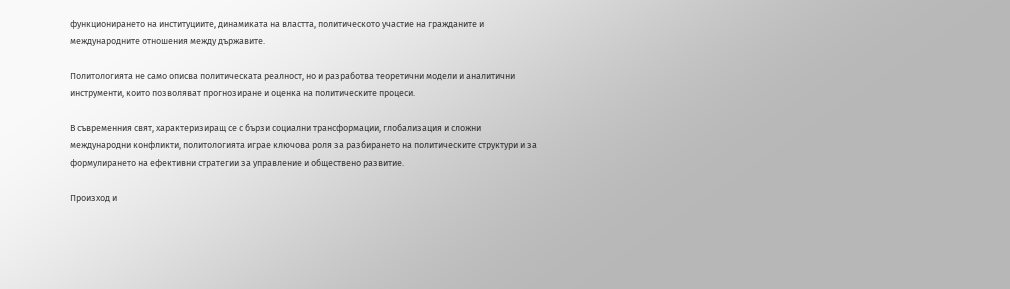функционирането на институциите, динамиката на властта, политическото участие на гражданите и международните отношения между държавите.

Политологията не само описва политическата реалност, но и разработва теоретични модели и аналитични инструменти, които позволяват прогнозиране и оценка на политическите процеси.

В съвременния свят, характеризиращ се с бързи социални трансформации, глобализация и сложни международни конфликти, политологията играе ключова роля за разбирането на политическите структури и за формулирането на ефективни стратегии за управление и обществено развитие.

Произход и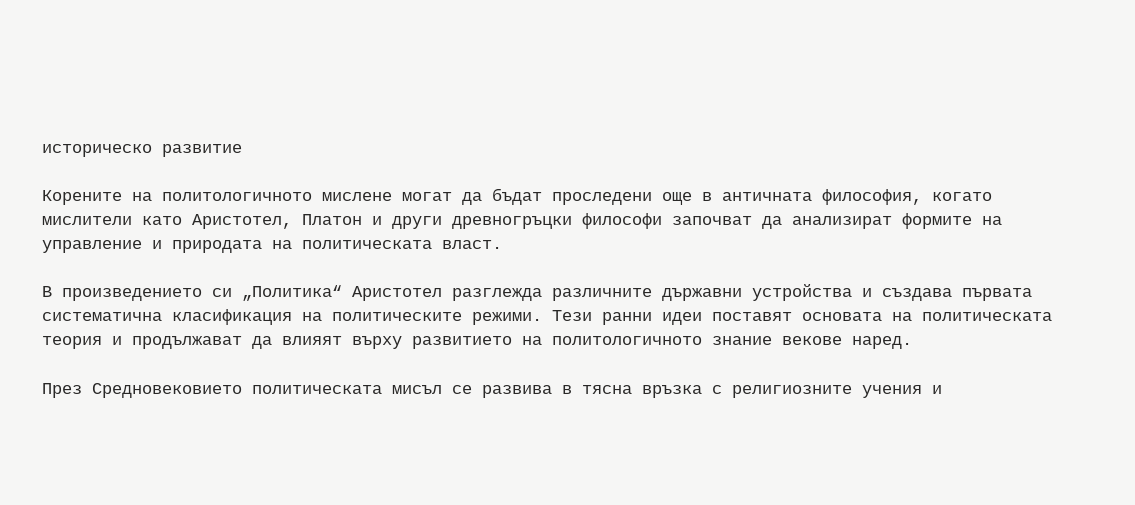историческо развитие

Корените на политологичното мислене могат да бъдат проследени още в античната философия, когато мислители като Аристотел, Платон и други древногръцки философи започват да анализират формите на управление и природата на политическата власт.

В произведението си „Политика“ Аристотел разглежда различните държавни устройства и създава първата систематична класификация на политическите режими. Тези ранни идеи поставят основата на политическата теория и продължават да влияят върху развитието на политологичното знание векове наред.

През Средновековието политическата мисъл се развива в тясна връзка с религиозните учения и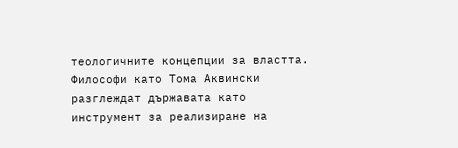теологичните концепции за властта. Философи като Тома Аквински разглеждат държавата като инструмент за реализиране на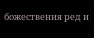божествения ред и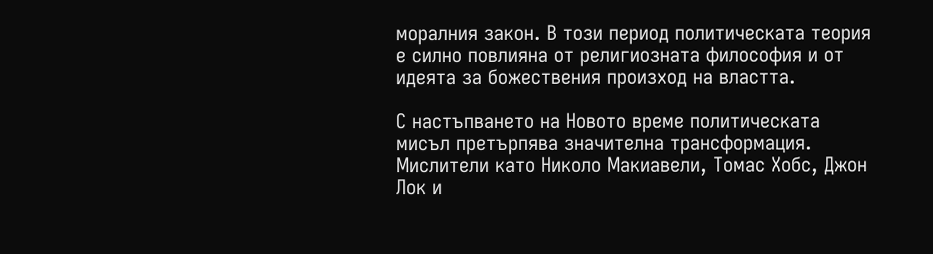моралния закон. В този период политическата теория е силно повлияна от религиозната философия и от идеята за божествения произход на властта.

С настъпването на Новото време политическата мисъл претърпява значителна трансформация. Мислители като Николо Макиавели, Томас Хобс, Джон Лок и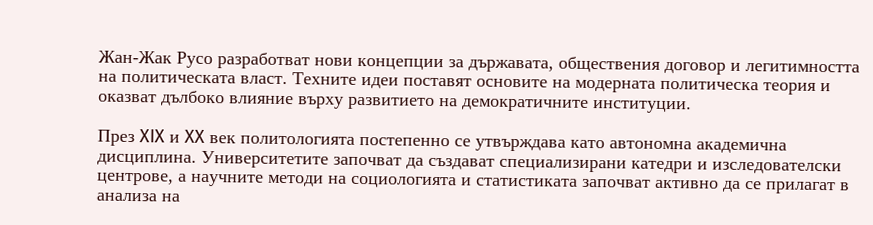Жан-Жак Русо разработват нови концепции за държавата, обществения договор и легитимността на политическата власт. Техните идеи поставят основите на модерната политическа теория и оказват дълбоко влияние върху развитието на демократичните институции.

През XIX и XX век политологията постепенно се утвърждава като автономна академична дисциплина. Университетите започват да създават специализирани катедри и изследователски центрове, а научните методи на социологията и статистиката започват активно да се прилагат в анализа на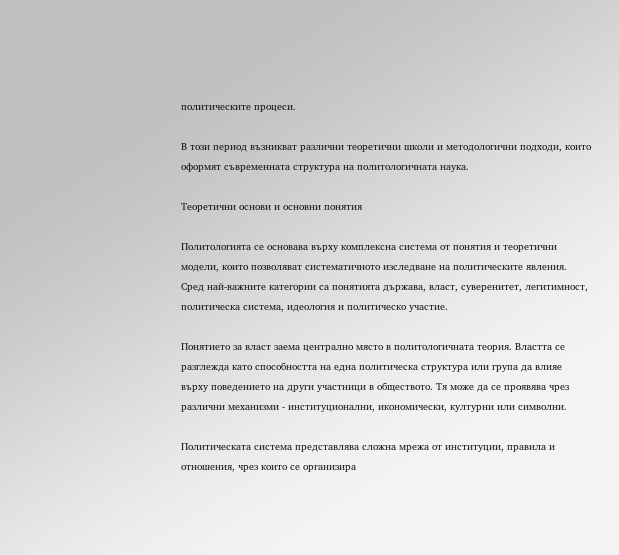политическите процеси.

В този период възникват различни теоретични школи и методологични подходи, които оформят съвременната структура на политологичната наука.

Теоретични основи и основни понятия

Политологията се основава върху комплексна система от понятия и теоретични модели, които позволяват систематичното изследване на политическите явления. Сред най-важните категории са понятията държава, власт, суверенитет, легитимност, политическа система, идеология и политическо участие.

Понятието за власт заема централно място в политологичната теория. Властта се разглежда като способността на една политическа структура или група да влияе върху поведението на други участници в обществото. Тя може да се проявява чрез различни механизми - институционални, икономически, културни или символни.

Политическата система представлява сложна мрежа от институции, правила и отношения, чрез които се организира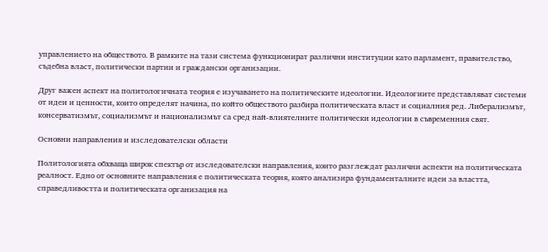управлението на обществото. В рамките на тази система функционират различни институции като парламент, правителство, съдебна власт, политически партии и граждански организации.

Друг важен аспект на политологичната теория е изучаването на политическите идеологии. Идеологиите представляват системи от идеи и ценности, които определят начина, по който обществото разбира политическата власт и социалния ред. Либерализмът, консерватизмът, социализмът и национализмът са сред най-влиятелните политически идеологии в съвременния свят.

Основни направления и изследователски области

Политологията обхваща широк спектър от изследователски направления, които разглеждат различни аспекти на политическата реалност. Едно от основните направления е политическата теория, която анализира фундаменталните идеи за властта, справедливостта и политическата организация на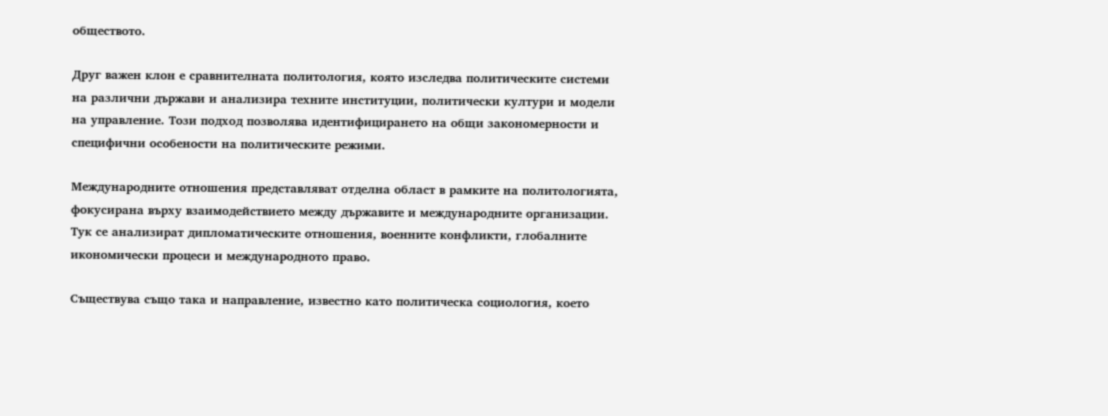обществото.

Друг важен клон е сравнителната политология, която изследва политическите системи на различни държави и анализира техните институции, политически култури и модели на управление. Този подход позволява идентифицирането на общи закономерности и специфични особености на политическите режими.

Международните отношения представляват отделна област в рамките на политологията, фокусирана върху взаимодействието между държавите и международните организации. Тук се анализират дипломатическите отношения, военните конфликти, глобалните икономически процеси и международното право.

Съществува също така и направление, известно като политическа социология, което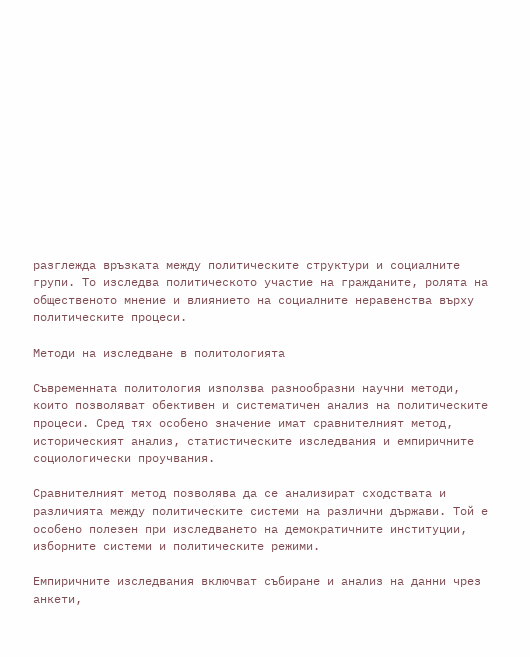разглежда връзката между политическите структури и социалните групи. То изследва политическото участие на гражданите, ролята на общественото мнение и влиянието на социалните неравенства върху политическите процеси.

Методи на изследване в политологията

Съвременната политология използва разнообразни научни методи, които позволяват обективен и систематичен анализ на политическите процеси. Сред тях особено значение имат сравнителният метод, историческият анализ, статистическите изследвания и емпиричните социологически проучвания.

Сравнителният метод позволява да се анализират сходствата и различията между политическите системи на различни държави. Той е особено полезен при изследването на демократичните институции, изборните системи и политическите режими.

Емпиричните изследвания включват събиране и анализ на данни чрез анкети,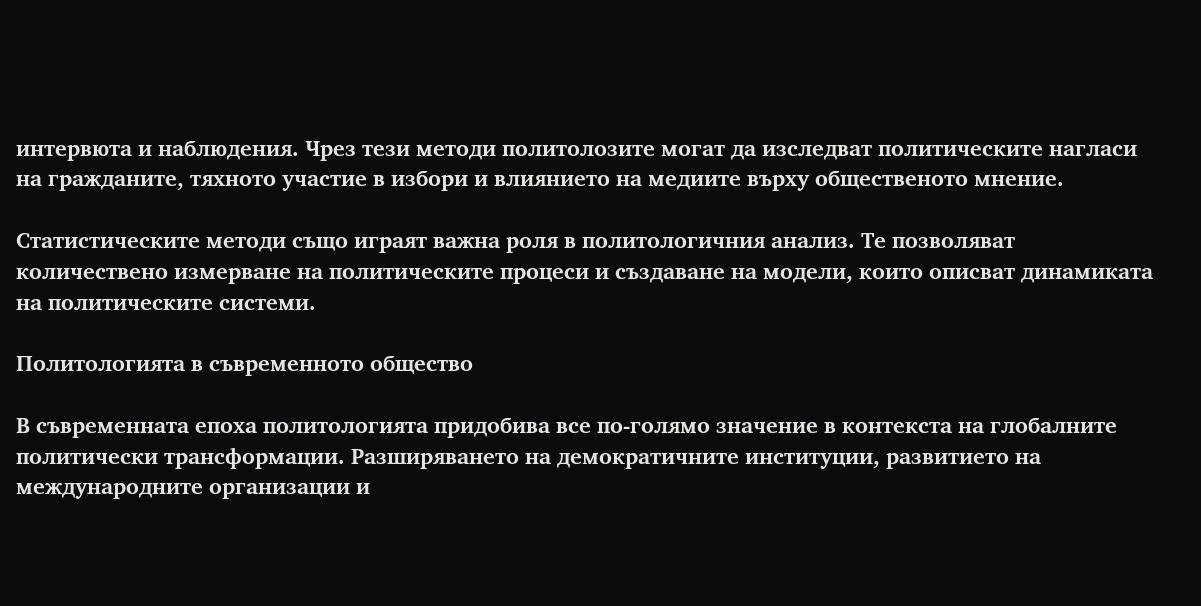интервюта и наблюдения. Чрез тези методи политолозите могат да изследват политическите нагласи на гражданите, тяхното участие в избори и влиянието на медиите върху общественото мнение.

Статистическите методи също играят важна роля в политологичния анализ. Те позволяват количествено измерване на политическите процеси и създаване на модели, които описват динамиката на политическите системи.

Политологията в съвременното общество

В съвременната епоха политологията придобива все по-голямо значение в контекста на глобалните политически трансформации. Разширяването на демократичните институции, развитието на международните организации и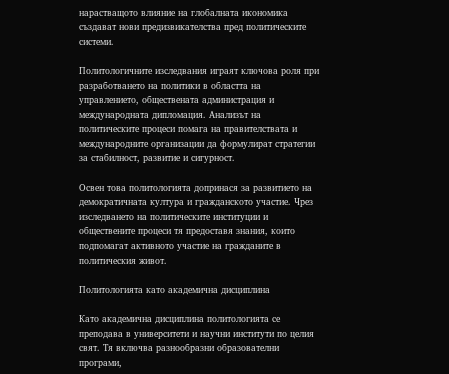нарастващото влияние на глобалната икономика създават нови предизвикателства пред политическите системи.

Политологичните изследвания играят ключова роля при разработването на политики в областта на управлението, обществената администрация и международната дипломация. Анализът на политическите процеси помага на правителствата и международните организации да формулират стратегии за стабилност, развитие и сигурност.

Освен това политологията допринася за развитието на демократичната култура и гражданското участие. Чрез изследването на политическите институции и обществените процеси тя предоставя знания, които подпомагат активното участие на гражданите в политическия живот.

Политологията като академична дисциплина

Като академична дисциплина политологията се преподава в университети и научни институти по целия свят. Тя включва разнообразни образователни програми,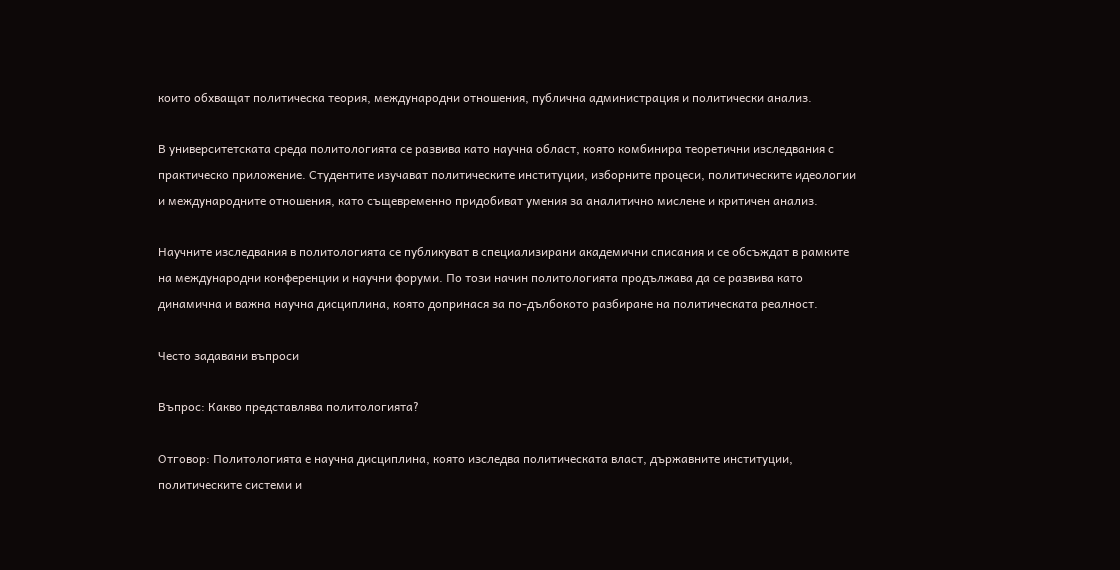които обхващат политическа теория, международни отношения, публична администрация и политически анализ.

В университетската среда политологията се развива като научна област, която комбинира теоретични изследвания с практическо приложение. Студентите изучават политическите институции, изборните процеси, политическите идеологии и международните отношения, като същевременно придобиват умения за аналитично мислене и критичен анализ.

Научните изследвания в политологията се публикуват в специализирани академични списания и се обсъждат в рамките на международни конференции и научни форуми. По този начин политологията продължава да се развива като динамична и важна научна дисциплина, която допринася за по-дълбокото разбиране на политическата реалност.

Често задавани въпроси

Въпрос: Какво представлява политологията?

Отговор: Политологията е научна дисциплина, която изследва политическата власт, държавните институции, политическите системи и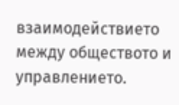взаимодействието между обществото и управлението.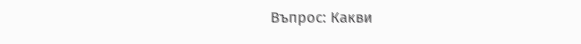Въпрос: Какви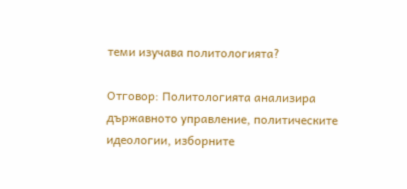теми изучава политологията?

Отговор: Политологията анализира държавното управление, политическите идеологии, изборните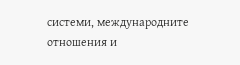системи, международните отношения и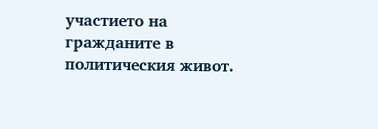участието на гражданите в политическия живот.